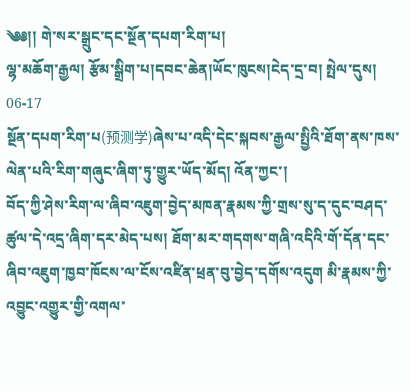༄༅།། གེ་སར་སྒྲུང་དང་སྔོན་དཔག་རིག་པ།
ལྷ་མཆོག་རྒྱལ། རྩོམ་སྒྲིག་པ།དབང་ཆེན།ཡོང་ཁུངས།ངེད་དྲ་བ། སྤེལ་དུས། 06-17
སྔོན་དཔག་རིག་པ(预测学)ཞེས་པ་འདི་དེང་སྐབས་རྒྱལ་སྤྱིའི་ཐོག་ནས་ཁས་ལེན་པའི་རིག་གཞུང་ཞིག་ཏུ་གྱུར་ཡོད་མོད། འོན་ཀྱང་།
བོད་ཀྱི་ཤེས་རིག་ལ་ཞིབ་འཇུག་བྱེད་མཁན་རྣམས་ཀྱི་གྲས་སུ་ད་དུང་བཤད་ཚུལ་དེ་འདྲ་ཞིག་དར་མེད་པས། ཐོག་མར་གདགས་གཞི་འདིའི་གོ་དོན་དང་ཞིབ་འཇུག་ཁྱབ་ཁོངས་ལ་ངོས་འཛིན་ཕྲན་བུ་བྱེད་དགོས་འདུག མི་རྣམས་ཀྱི་འབྱུང་འགྱུར་གྱི་འགལ་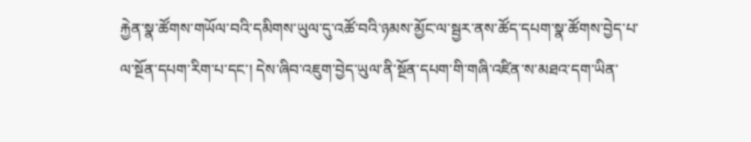རྐྱེན་སྣ་ཚོགས་གཡོལ་བའི་དམིགས་ཡུལ་དུ་འཚོ་བའི་ཉམས་མྱོང་ལ་སྦྱར་ནས་ཚོད་དཔག་སྣ་ཚོགས་བྱེད་པ་ལ་སྔོན་དཔག་རིག་པ་དང་། དེས་ཞིབ་འཇུག་བྱེད་ཡུལ་ནི་སྔོན་དཔག་གི་གཞི་འཛིན་ས་མཐའ་དག་ཡིན་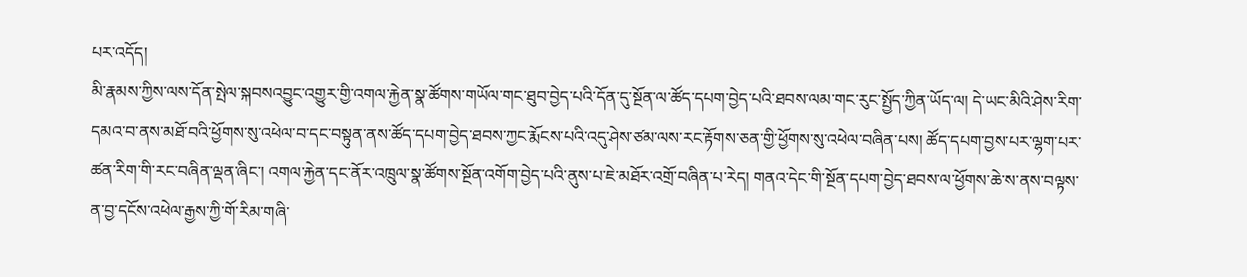པར་འདོད།
མི་རྣམས་ཀྱིས་ལས་དོན་སྤེལ་སྐབསའབྱུང་འགྱུར་གྱི་འགལ་རྐྱེན་སྣ་ཚོགས་གཡོལ་གང་ཐུབ་བྱེད་པའི་དོན་དུ་སྔོན་ལ་ཚོད་དཔག་བྱེད་པའི་ཐབས་ལམ་གང་རུང་སྤྱོད་ཀྱིན་ཡོད་ལ། དེ་ཡང་མིའི་ཤེས་རིག་དམའ་བ་ནས་མཐོ་བའི་ཕྱོགས་སུ་འཕེལ་བ་དང་བསྟུན་ནས་ཚོད་དཔག་བྱེད་ཐབས་ཀྱང་རྨོངས་པའི་འདུ་ཤེས་ཙམ་ལས་རང་རྟོགས་ཅན་གྱི་ཕྱོགས་སུ་འཕེལ་བཞིན་པས། ཚོད་དཔག་བྱས་པར་ལྷག་པར་ཚན་རིག་གི་རང་བཞིན་ལྡན་ཞིང་། འགལ་རྐྱེན་དང་ནོར་འཁྲུལ་སྣ་ཚོགས་སྔོན་འགོག་བྱེད་པའི་ནུས་པ་ཇེ་མཐོར་འགྲོ་བཞིན་པ་རེད། གནའ་དེང་གི་སྔོན་དཔག་བྱེད་ཐབས་ལ་ཕྱོགས་ཆེ་ས་ནས་བལྟས་ན་བྱ་དངོས་འཕེལ་རྒྱས་ཀྱི་གོ་རིམ་གཞི་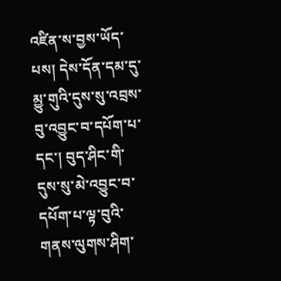འཛིན་ས་བྱས་ཡོད་པས། དེས་དོན་དམ་དུ་མྱུ་གུའི་དུས་སུ་འབྲས་བུ་འབྱུང་བ་དཔོག་པ་དང་། བུད་ཤིང་གི་དུས་སུ་མེ་འབྱུང་བ་དཔོག་པ་ལྟ་བུའི་གནས་ལུགས་ཤིག་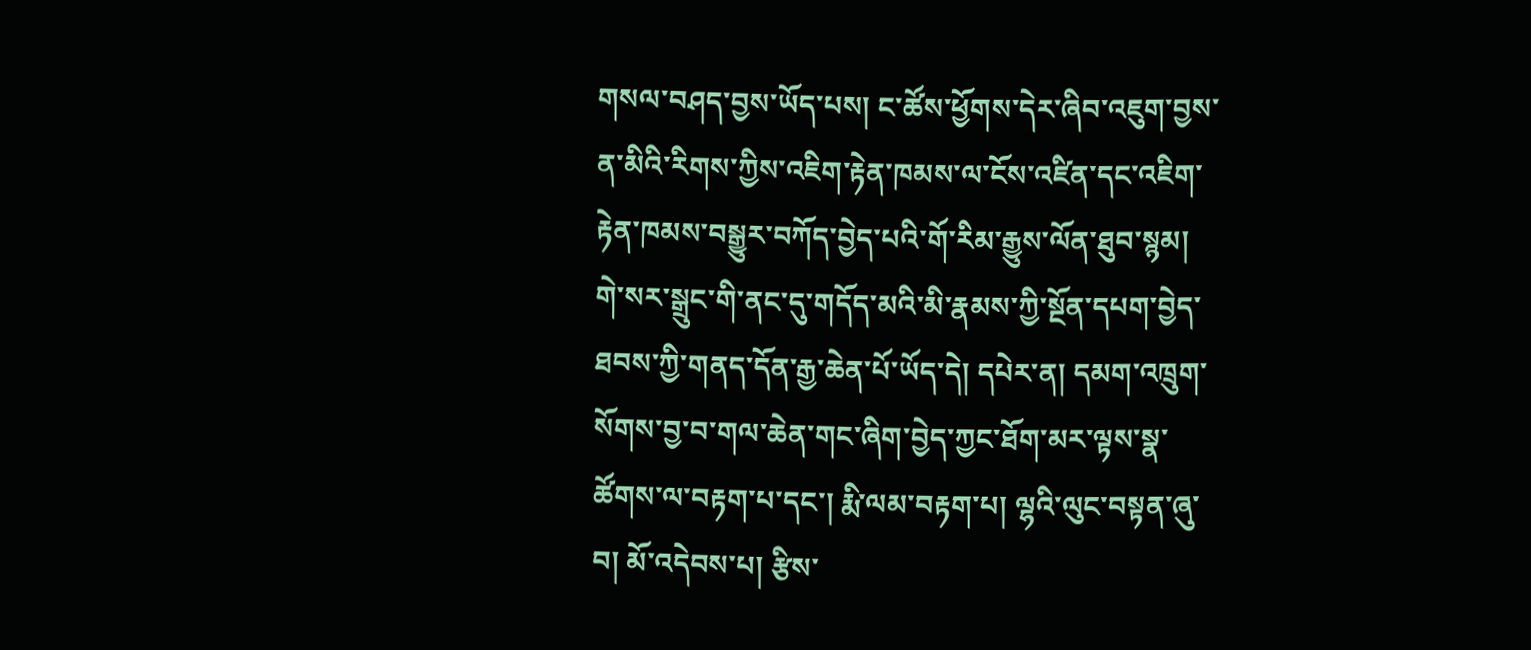གསལ་བཤད་བྱས་ཡོད་པས། ང་ཚོས་ཕྱོགས་དེར་ཞིབ་འཇུག་བྱས་ན་མིའི་རིགས་ཀྱིས་འཇིག་རྟེན་ཁམས་ལ་ངོས་འཛིན་དང་འཇིག་རྟེན་ཁམས་བསྒྱུར་བཀོད་བྱེད་པའི་གོ་རིམ་རྒྱུས་ལོན་ཐུབ་སྙམ།
གེ་སར་སྒྲུང་གི་ནང་དུ་གདོད་མའི་མི་རྣམས་ཀྱི་སྔོན་དཔག་བྱེད་ཐབས་ཀྱི་གནད་དོན་རྒྱ་ཆེན་པོ་ཡོད་དེ། དཔེར་ན། དམག་འཁྲུག་སོགས་བྱ་བ་གལ་ཆེན་གང་ཞིག་བྱེད་ཀྱང་ཐོག་མར་ལྟས་སྣ་ཚོགས་ལ་བརྟག་པ་དང་། རྨི་ལམ་བརྟག་པ། ལྷའི་ལུང་བསྟན་ཞུ་བ། མོ་འདེབས་པ། རྩིས་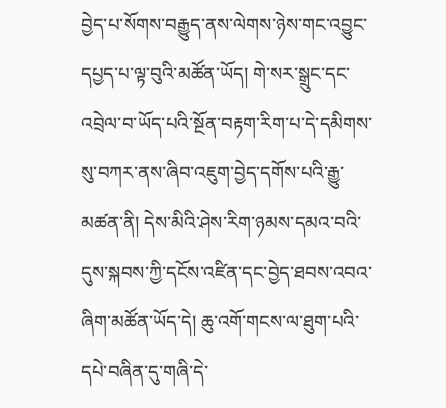བྱེད་པ་སོགས་བརྒྱུད་ནས་ལེགས་ཉེས་གང་འབྱུང་དཔྱད་པ་ལྟ་བུའི་མཚོན་ཡོད། གེ་སར་སྒྲུང་དང་འབྲེལ་བ་ཡོད་པའི་སྔོན་བརྟག་རིག་པ་དེ་དམིགས་སུ་བཀར་ནས་ཞིབ་འཇུག་བྱེད་དགོས་པའི་རྒྱུ་མཚན་ནི། དེས་མིའི་ཤེས་རིག་ཉམས་དམའ་བའི་དུས་སྐབས་ཀྱི་དངོས་འཛིན་དང་བྱེད་ཐབས་འབའ་ཞིག་མཚོན་ཡོད་དེ། ཆུ་འགོ་གངས་ལ་ཐུག་པའི་དཔེ་བཞིན་དུ་གཞི་དེ་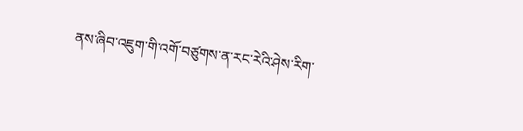ནས་ཞིབ་འཇུག་གི་འགོ་བཙུགས་ན་རང་རེའི་ཤེས་རིག་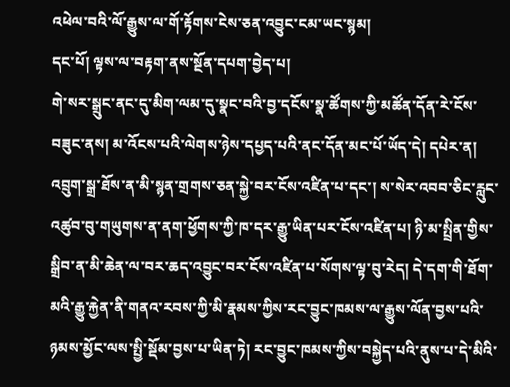འཕེལ་བའི་ལོ་རྒྱུས་ལ་གོ་རྟོགས་ངེས་ཅན་འབྱུང་ངམ་ཡང་སྙམ།
དང་པོ། ལྟས་ལ་བརྟག་ནས་སྔོན་དཔག་བྱེད་པ།
གེ་སར་སྒྲུང་ནང་དུ་མིག་ལམ་དུ་སྣང་བའི་བྱ་དངོས་སྣ་ཚོགས་ཀྱི་མཚོན་དོན་རེ་ངོས་བཟུང་ནས། མ་འོངས་པའི་ལེགས་ཉེས་དཔྱད་པའི་ནང་དོན་མང་པོ་ཡོད་དེ། དཔེར་ན། འབྲུག་སྒྲ་ཐོས་ན་མི་སྙན་གྲགས་ཅན་སྐྱེ་བར་ངོས་འཛིན་པ་དང་། ས་སེར་འབབ་ཅིང་རླུང་འཚུབ་བུ་གཡུགས་ན་ནག་ཕྱོགས་ཀྱི་ཁ་དར་རྒྱུ་ཡིན་པར་ངོས་འཛིན་པ། ཉི་མ་སྤྲིན་གྱིས་སྒྲིབ་ན་མི་ཆེན་ལ་བར་ཆད་འབྱུང་བར་ངོས་འཛིན་པ་སོགས་ལྟ་བུ་རེད། དེ་དག་གི་ཐོག་མའི་རྒྱུ་རྐྱེན་ནི་གནའ་རབས་ཀྱི་མི་རྣམས་ཀྱིས་རང་བྱུང་ཁམས་ལ་རྒྱུས་ལོན་བྱས་པའི་ཉམས་མྱོང་ལས་སྤྱི་སྡོམ་བྱས་པ་ཡིན་ཏེ། རང་བྱུང་ཁམས་ཀྱིས་བསྐྱེད་པའི་ནུས་པ་དེ་མིའི་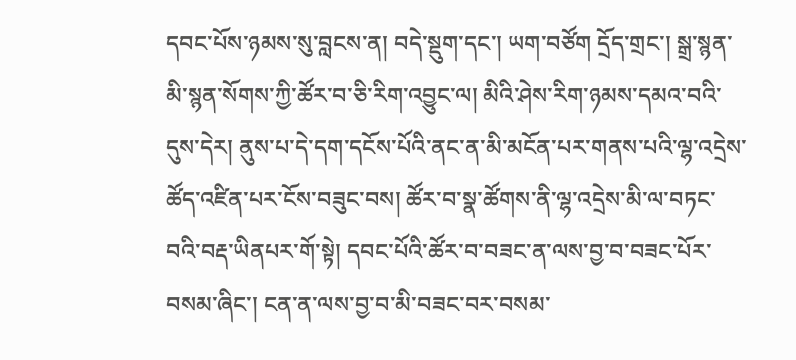དབང་པོས་ཉམས་སུ་བླངས་ན། བདེ་སྡུག་དང་། ཡག་བཙོག དྲོད་གྲང་། སྒྲ་སྙན་མི་སྙན་སོགས་ཀྱི་ཚོར་བ་ཅི་རིག་འབྱུང་ལ། མིའི་ཤེས་རིག་ཉམས་དམའ་བའི་དུས་དེར། ནུས་པ་དེ་དག་དངོས་པོའི་ནང་ན་མི་མངོན་པར་གནས་པའི་ལྷ་འདྲེས་ཚོད་འཛིན་པར་ངོས་བཟུང་བས། ཚོར་བ་སྣ་ཚོགས་ནི་ལྷ་འདྲེས་མི་ལ་བཏང་བའི་བརྡ་ཡིནཔར་གོ་སྟེ། དབང་པོའི་ཚོར་བ་བཟང་ན་ལས་བྱ་བ་བཟང་པོར་བསམ་ཞིང་། ངན་ན་ལས་བྱ་བ་མི་བཟང་བར་བསམ་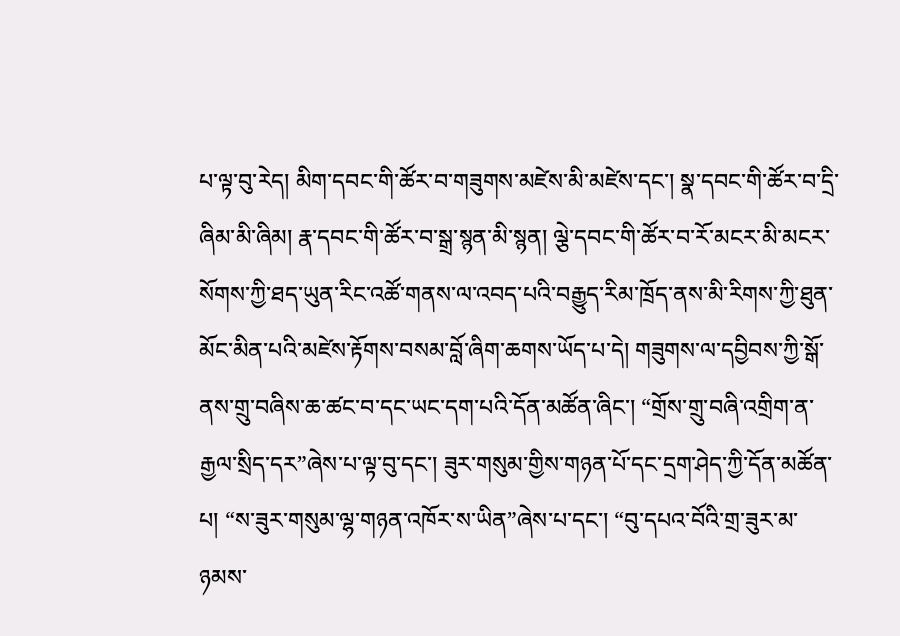པ་ལྟ་བུ་རེད། མིག་དབང་གི་ཚོར་བ་གཟུགས་མཛེས་མི་མཛེས་དང་། སྣ་དབང་གི་ཚོར་བ་དྲི་ཞིམ་མི་ཞིམ། རྣ་དབང་གི་ཚོར་བ་སྒྲ་སྙན་མི་སྙན། ལྕེ་དབང་གི་ཚོར་བ་རོ་མངར་མི་མངར་སོགས་ཀྱི་ཐད་ཡུན་རིང་འཚོ་གནས་ལ་འབད་པའི་བརྒྱུད་རིམ་ཁྲོད་ནས་མི་རིགས་ཀྱི་ཐུན་མོང་མིན་པའི་མཛེས་རྟོགས་བསམ་བློ་ཞིག་ཆགས་ཡོད་པ་དེ། གཟུགས་ལ་དབྱིབས་ཀྱི་སྒོ་ནས་གྲུ་བཞིས་ཆ་ཚང་བ་དང་ཡང་དག་པའི་དོན་མཚོན་ཞིང་། “གྲོས་གྲུ་བཞི་འགྲིག་ན་རྒྱལ་སྲིད་དར”ཞེས་པ་ལྟ་བུ་དང་། ཟུར་གསུམ་གྱིས་གཉན་པོ་དང་དྲག་ཤེད་ཀྱི་དོན་མཚོན་པ། “ས་ཟུར་གསུམ་ལྷ་གཉན་འཁོར་ས་ཡིན”ཞེས་པ་དང་། “བུ་དཔའ་བོའི་གྲ་ཟུར་མ་ཉམས་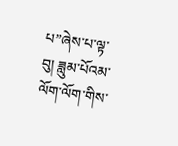པ”ཞེས་པ་ལྟ་བུ། ཟླུམ་པོའམ་ལོག་ལོག་གིས་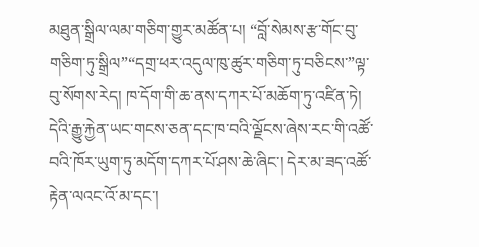མཐུན་སྒྲིལ་ལམ་གཅིག་གྱུར་མཚོན་པ། “བློ་སེམས་རྩ་གོང་བུ་གཅིག་ཏུ་སྒྲིལ”“དགྲ་ཕར་འདུལ་ཁུ་ཚུར་གཅིག་ཏུ་བཅིངས་”ལྟ་བུ་སོགས་རེད། ཁ་དོག་གི་ཆ་ནས་དཀར་པོ་མཆོག་ཏུ་འཛིན་ཏེ། དེའི་རྒྱུ་རྐྱེན་ཡང་གངས་ཅན་དང་ཁ་བའི་ལྗོངས་ཞེས་རང་གི་འཚོ་བའི་ཁོར་ཡུག་ཏུ་མདོག་དཀར་པོ་ཤས་ཆེ་ཞིང་། དེར་མ་ཟད་འཚོ་རྟེན་ལའང་འོ་མ་དང་།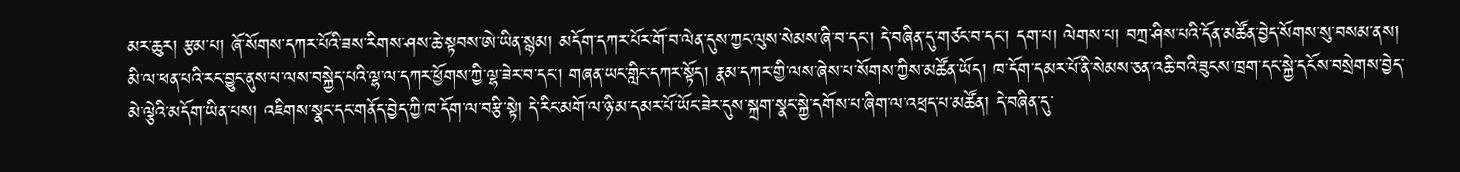མར་ཆུར། རྩམ་པ། ཞོ་སོགས་དཀར་པོའི་ཟས་རིགས་ཤས་ཆེ་སྟབས་ཨེ་ཡིན་སྙམ། མདོག་དཀར་པོར་གོ་བ་ལེན་དུས་ཀྱང་ལུས་སེམས་ཞི་བ་དང་། དེ་བཞིན་དུ་གཙང་བ་དང་། དག་པ། ལེགས་པ། བཀྲ་ཤིས་པའི་དོན་མཚོན་བྱེད་སོགས་སུ་བསམ་ནས། མི་ལ་ཕན་པའི་རང་བྱུང་ནུས་པ་ལས་བསྐྱེད་པའི་ལྷ་ལ་དཀར་ཕྱོགས་ཀྱི་ལྷ་ཟེར་བ་དང་། གཞན་ཡང་གླིང་དཀར་སྟོད། རྣམ་དཀར་གྱི་ལས་ཞེས་པ་སོགས་ཀྱིས་མཚོན་ཡོད། ཁ་དོག་དམར་པོ་ནི་སེམས་ཅན་འཆི་བའི་ཟུངས་ཁྲག་དང་སྐྱེ་དངོས་བསྲེགས་བྱེད་མེ་ལྕེའི་མདོག་ཡིན་པས། འཇིགས་སྣང་དང་གནོད་བྱེད་ཀྱི་ཁ་དོག་ལ་བརྩི་སྟེ། དེ་རིང་མགོ་ལ་ཉི་མ་དམར་པོ་ཡོང་ཟེར་དུས་སྐྲག་སྣང་སྐྱེ་དགོས་པ་ཞིག་ལ་འཕྲད་པ་མཚོན། དེ་བཞིན་དུ་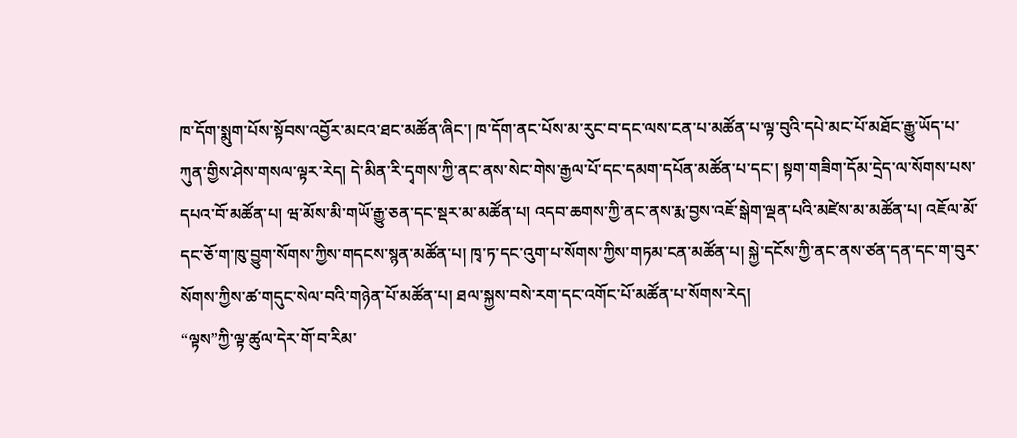ཁ་དོག་སྨུག་པོས་སྟོབས་འབྱོར་མངའ་ཐང་མཚོན་ཞིང་། ཁ་དོག་ནང་པོས་མ་རུང་བ་དང་ལས་ངན་པ་མཚོན་པ་ལྟ་བུའི་དཔེ་མང་པོ་མཐོང་རྒྱུ་ཡོད་པ་ཀུན་གྱིས་ཤེས་གསལ་ལྟར་རེད། དེ་མིན་རི་དྭགས་ཀྱི་ནང་ནས་སེང་གེས་རྒྱལ་པོ་དང་དམག་དཔོན་མཚོན་པ་དང་། སྟག་གཟིག་དོམ་དྲེད་ལ་སོགས་པས་དཔའ་བོ་མཚོན་པ། ཝ་མོས་མི་གཡོ་རྒྱུ་ཅན་དང་སྡར་མ་མཚོན་པ། འདབ་ཆགས་ཀྱི་ནང་ནས་རྨ་བྱས་འཇོ་སྒེག་ལྡན་པའི་མཛེས་མ་མཚོན་པ། འཇོལ་མོ་དང་ཅོ་ག་ཁུ་བྱུག་སོགས་ཀྱིས་གདངས་སྙན་མཚོན་པ། ཁྭ་ཏ་དང་འུག་པ་སོགས་ཀྱིས་གཏམ་ངན་མཚོན་པ། སྐྱེ་དངོས་ཀྱི་ནང་ནས་ཙན་དན་དང་ག་བུར་སོགས་ཀྱིས་ཚ་གདུང་སེལ་བའི་གཉེན་པོ་མཚོན་པ། ཐལ་སྐྱས་བསེ་རག་དང་འགོང་པོ་མཚོན་པ་སོགས་རེད།
“ལྟས”ཀྱི་ལྟ་ཚུལ་དེར་གོ་བ་རིམ་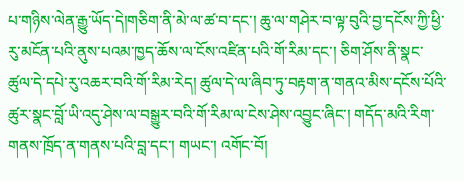པ་གཉིས་ལེན་རྒྱུ་ཡོད་དེ།གཅིག་ནི་མེ་ལ་ཚ་བ་དང་། ཆུ་ལ་གཤེར་བ་ལྟ་བུའི་བྱ་དངོས་ཀྱི་ཕྱི་རུ་མངོན་པའི་ནུས་པའམ་ཁྱད་ཆོས་ལ་ངོས་འཛིན་པའི་གོ་རིམ་དང་། ཅིག་ཤོས་ནི་སྣང་ཚུལ་དེ་དཔེ་རུ་འཆར་བའི་གོ་རིམ་རེད། ཚུལ་དེ་ལ་ཞིབ་ཏུ་བརྟག་ན་གནའ་མིས་དངོས་པོའི་ཚུར་སྣང་བློ་ཡི་འདུ་ཤེས་ལ་བསྒྱུར་བའི་གོ་རིམ་ལ་ངེས་ཤེས་འབྱུང་ཞིང་། གདོད་མའི་རིག་གནས་ཁྲོད་ན་གནས་པའི་བླ་དང་། གཡང་། འགོང་བོ།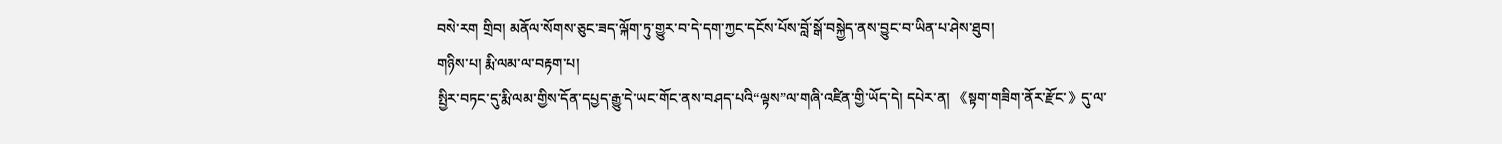བསེ་རག གྲིབ། མནོལ་སོགས་ཅུང་ཟད་ལྐོག་ཏུ་གྱུར་བ་དེ་དག་ཀྱང་དངོས་པོས་བློ་སྒོ་བསྐྱེད་ནས་བྱུང་བ་ཡིན་པ་ཤེས་ཐུབ།
གཉིས་པ། རྨི་ལམ་ལ་བརྟག་པ།
སྤྱིར་བཏང་དུ་རྨི་ལམ་གྱིས་དོན་དཔྱད་རྒྱུ་དེ་ཡང་གོང་ནས་བཤད་པའི“ལྟས”ལ་གཞི་འཛིན་གྱི་ཡོད་དེ། དཔེར་ན། 《སྟག་གཟིག་ནོར་རྫོང་》དུ་ལ་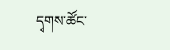དྭགས་ཚོང་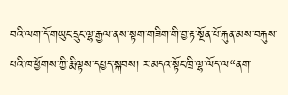བའི་ལག་དོ་གཡུང་དྲུང་ལྷ་རྒྱལ་ནས་སྟག་གཟིག་གི་བྱ་རྟ་སྔོན་པོ་རྐུན་མས་བརྐུས་པའི་ཁ་ཕྱོགས་ཀྱི་རྨི་ལྟས་དཔྱད་སྐབས། ར་མདའ་སྟོང་ཁྲི་ལྷ་ལོད་ལ“ནག་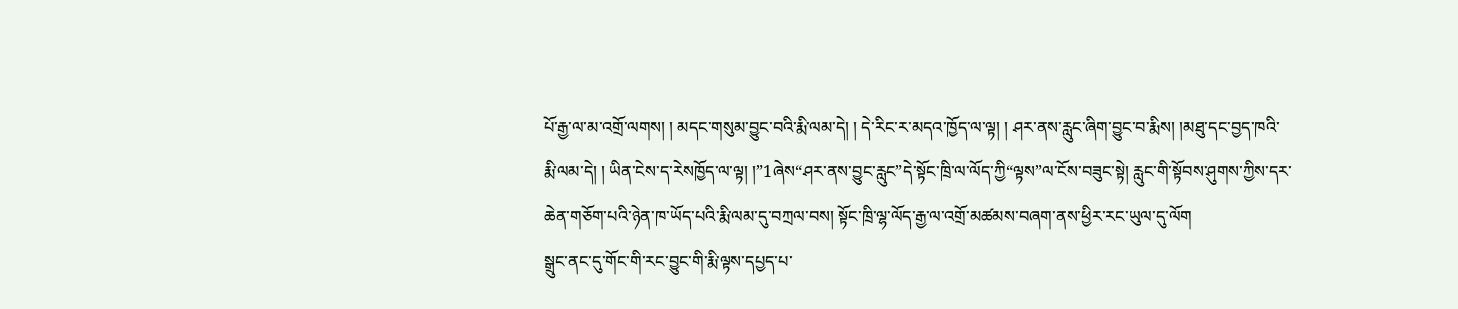པོ་རྒྱ་ལ་མ་འགྲོ་ལགས། ། མདང་གསུམ་བྱུང་བའི་རྨི་ལམ་དེ། ། དེ་རིང་ར་མདའ་ཁྱོད་ལ་ལྟ། ། ཤར་ནས་རླུང་ཞིག་བྱུང་བ་རྨིས། །མཐུ་དང་བྱད་ཁའི་རྨི་ལམ་དེ། ། ཡིན་ངེས་ད་རེསཁྱོད་ལ་ལྟ། །”1ཞེས“ཤར་ནས་བྱུང་རླུང”དེ་སྟོང་ཁྲི་ལ་ལོད་ཀྱི“ལྟས”ལ་ངོས་བཟུང་སྟེ། རླུང་གི་སྟོབས་ཤུགས་ཀྱིས་དར་ཆེན་གཅོག་པའི་ཉེན་ཁ་ཡོད་པའི་རྨི་ལམ་དུ་བཀྲལ་བས། སྟོང་ཁྲི་ལྷ་ལོད་རྒྱ་ལ་འགྲོ་མཚམས་བཞག་ནས་ཕྱིར་རང་ཡུལ་དུ་ལོག
སྒྲུང་ནང་དུ་གོང་གི་རང་བྱུང་གི་རྨི་ལྟས་དཔྱད་པ་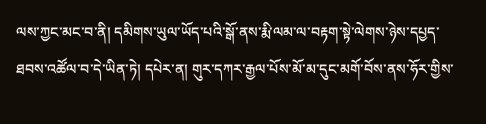ལས་ཀྱང་མང་བ་ནི། དམིགས་ཡུལ་ཡོད་པའི་སྒོ་ནས་རྨི་ལམ་ལ་བརྟག་སྟེ་ལེགས་ཉེས་དཔྱད་ཐབས་འཚོལ་བ་དེ་ཡིན་ཏེ། དཔེར་ན། གུར་དཀར་རྒྱལ་པོས་མོ་མ་དུང་མགོ་བོས་ནས་ཧོར་གྱིས་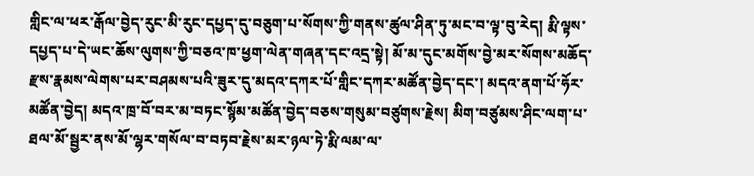གླིང་ལ་ཕར་རྒོལ་བྱེད་རུང་མི་རུང་དཔྱད་དུ་བཅུག་པ་སོགས་ཀྱི་གནས་ཚུལ་ཤིན་ཏུ་མང་བ་ལྟ་བུ་རེད། རྨི་ལྟས་དཔྱད་པ་དེ་ཡང་ཆོས་ལུགས་ཀྱི་བཅའ་ཁ་ཕྱག་ལེན་གཞན་དང་འདྲ་སྟེ། མོ་མ་དུང་མགོས་བྱེ་མར་སོགས་མཆོད་རྫས་རྣམས་ལེགས་པར་བཤམས་པའི་ཟུར་དུ་མདའ་དཀར་པོ་གླིང་དཀར་མཚོན་བྱེད་དང་། མདའ་ནག་པོ་ཧོར་མཚོན་བྱེད། མདའ་ཁྲ་བོ་བར་མ་བཏང་སྙོམ་མཚོན་བྱེད་བཅས་གསུམ་བཙུགས་རྗེས། མིག་བཙུམས་ཤིང་ལག་པ་ཐལ་མོ་སྦྱར་ནས་མོ་ལྷར་གསོལ་བ་བཏབ་རྗེས་མར་ཉལ་ཏེ་རྨི་ལམ་ལ་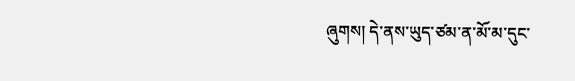ཞུགས། དེ་ནས་ཡུད་ཙམ་ན་མོ་མ་དུང་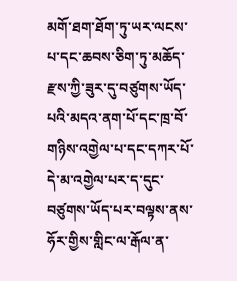མགོ་ཐག་ཐོག་ཏུ་ཡར་ལངས་པ་དང་ཆབས་ཅིག་ཏུ་མཆོད་རྫས་ཀྱི་ཟུར་དུ་བཙུགས་ཡོད་པའི་མདའ་ནག་པོ་དང་ཁྲ་བོ་གཉིས་འགྱེལ་པ་དང་དཀར་པོ་དེ་མ་འགྱེལ་པར་ད་དུང་བཙུགས་ཡོད་པར་བལྟས་ནས་ཧོར་གྱིས་གླིང་ལ་རྒོལ་ན་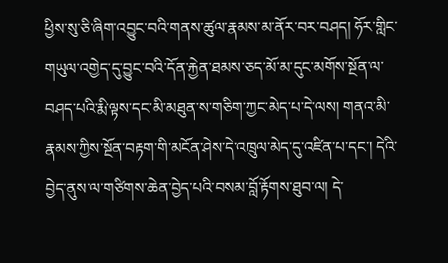ཕྱིས་སུ་ཅི་ཞིག་འབྱུང་བའི་གནས་ཚུལ་རྣམས་མ་ནོར་བར་བཤད། ཧོར་གླིང་གཡུལ་འགྱེད་དུ་བྱུང་བའི་དོན་རྐྱེན་ཐམས་ཅད་མོ་མ་དུང་མགོས་སྔོན་ལ་བཤད་པའི་རྨི་ལྟས་དང་མི་མཐུན་ས་གཅིག་ཀྱང་མེད་པ་དེ་ལས། གནའ་མི་རྣམས་ཀྱིས་སྔོན་བརྟག་གི་མངོན་ཤེས་དེ་འཁྲུལ་མེད་དུ་འཛིན་པ་དང་། དེའི་བྱེད་ནུས་ལ་གཙིགས་ཆེན་བྱེད་པའི་བསམ་བློ་རྟོགས་ཐུབ་ལ། དེ་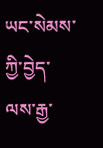ཡང་སེམས་ཀྱི་བྱེད་ལས་རྒྱ་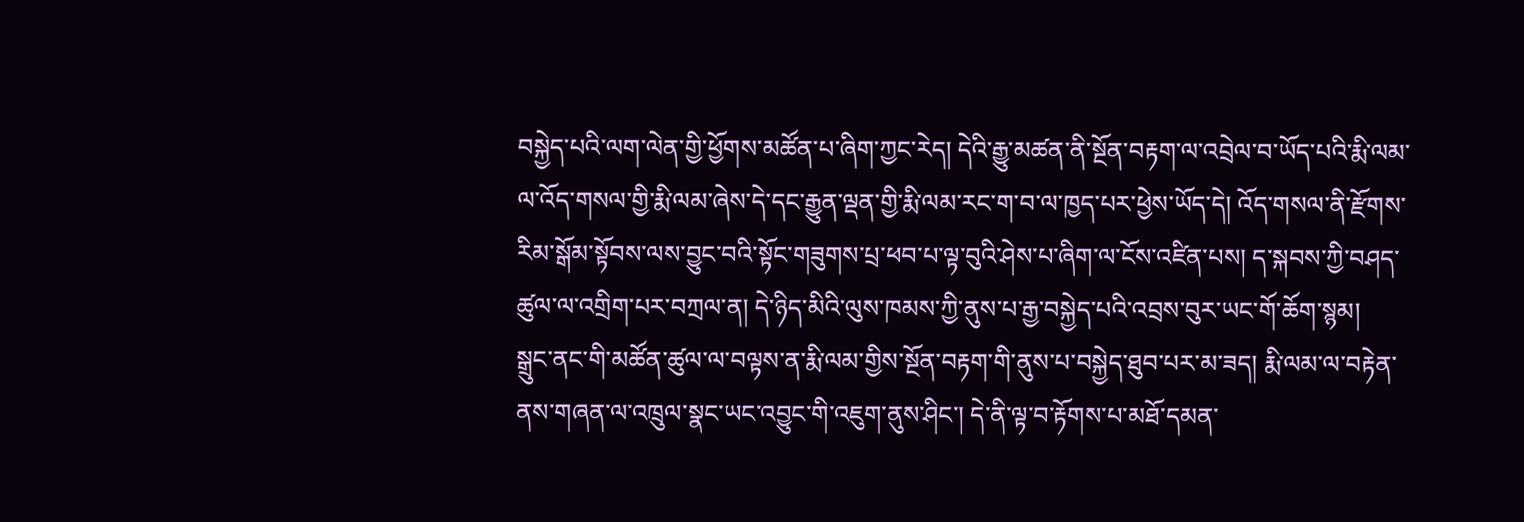བསྐྱེད་པའི་ལག་ལེན་གྱི་ཕྱོགས་མཚོན་པ་ཞིག་ཀྱང་རེད། དེའི་རྒྱུ་མཚན་ནི་སྔོན་བརྟག་ལ་འབྲེལ་བ་ཡོད་པའི་རྨི་ལམ་ལ་འོད་གསལ་གྱི་རྨི་ལམ་ཞེས་དེ་དང་རྒྱུན་ལྡན་གྱི་རྨི་ལམ་རང་ག་བ་ལ་ཁྱད་པར་ཕྱེས་ཡོད་དེ། འོད་གསལ་ནི་རྫོགས་རིམ་སྒོམ་སྟོབས་ལས་བྱུང་བའི་སྟོང་གཟུགས་པྲ་ཕབ་པ་ལྟ་བུའི་ཤེས་པ་ཞིག་ལ་ངོས་འཛིན་པས། ད་སྐབས་ཀྱི་བཤད་ཚུལ་ལ་འགྲིག་པར་བཀྲལ་ན། དེ་ཉིད་མིའི་ལུས་ཁམས་ཀྱི་ནུས་པ་རྒྱ་བསྐྱེད་པའི་འབྲས་བུར་ཡང་གོ་ཆོག་སྙམ།
སྒྲུང་ནང་གི་མཚོན་ཚུལ་ལ་བལྟས་ན་རྨི་ལམ་གྱིས་སྔོན་བརྟག་གི་ནུས་པ་བསྐྱེད་ཐུབ་པར་མ་ཟད། རྨི་ལམ་ལ་བརྟེན་ནས་གཞན་ལ་འཁྲུལ་སྣང་ཡང་འབྱུང་གི་འཇུག་ནུས་ཤིང་། དེ་ནི་ལྟ་བ་རྟོགས་པ་མཐོ་དམན་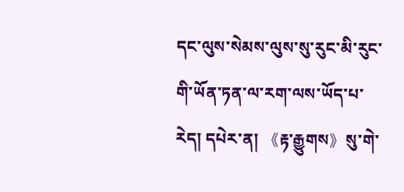དང་ལུས་སེམས་ལུས་སུ་རུང་མི་རུང་གི་ཡོན་ཏན་ལ་རག་ལས་ཡོད་པ་རེད། དཔེར་ན། 《རྟ་རྒྱུགས》སུ་གེ་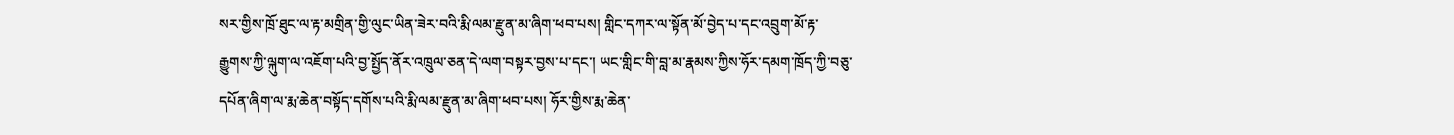སར་གྱིས་ཁྲོ་ཐུང་ལ་རྟ་མགྲིན་གྱི་ལུང་ཡིན་ཟེར་བའི་རྨི་ལམ་རྫུན་མ་ཞིག་ཕབ་པས། གླིང་དཀར་ལ་སྟོན་མོ་བྱེད་པ་དང་འབྲུག་མོ་རྟ་རྒྱུགས་ཀྱི་ལྐུག་ལ་འཇོག་པའི་བྱ་སྤྱོད་ནོར་འཁྲུལ་ཅན་དེ་ལག་བསྟར་བྱས་པ་དང་། ཡང་གླིང་གི་བླ་མ་རྣམས་ཀྱིས་ཧོར་དམག་ཁྲོད་ཀྱི་བཅུ་དཔོན་ཞིག་ལ་རྨ་ཆེན་བསྟོད་དགོས་པའི་རྨི་ལམ་རྫུན་མ་ཞིག་ཕབ་པས། ཧོར་གྱིས་རྨ་ཆེན་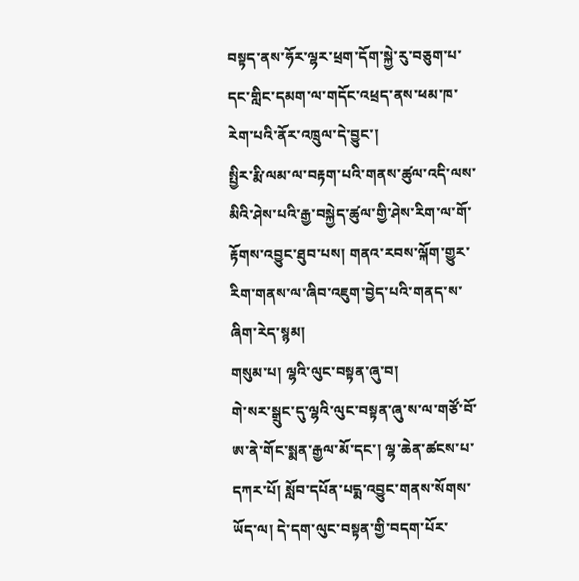བསྟད་ནས་ཧོར་ལྷར་ཕྲག་དོག་སྐྱེ་རུ་བཅུག་པ་དང་གླིང་དམག་ལ་གདོང་འཕྲད་ནས་ཕམ་ཁ་རེག་པའི་ནོར་འཁྲུལ་དེ་བྱུང་།
སྤྱིར་རྨི་ལམ་ལ་བརྟག་པའི་གནས་ཚུལ་འདི་ལས་མིའི་ཤེས་པའི་རྒྱ་བསྐྱེད་ཚུལ་གྱི་ཤེས་རིག་ལ་གོ་རྟོགས་འབྱུང་ཐུབ་པས། གནའ་རབས་ལྐོག་གྱུར་རིག་གནས་ལ་ཞིབ་འཇུག་བྱེད་པའི་གནད་ས་ཞིག་རེད་སྙམ།
གསུམ་པ། ལྷའི་ལུང་བསྟན་ཞུ་བ།
གེ་སར་སྒྲུང་དུ་ལྷའི་ལུང་བསྟན་ཞུ་ས་ལ་གཙོ་བོ་ཨ་ནེ་གོང་སྨན་རྒྱལ་མོ་དང་། ལྷ་ཆེན་ཚངས་པ་དཀར་པོ། སློབ་དཔོན་པདྨ་འབྱུང་གནས་སོགས་ཡོད་ལ། དེ་དག་ལུང་བསྟན་གྱི་བདག་པོར་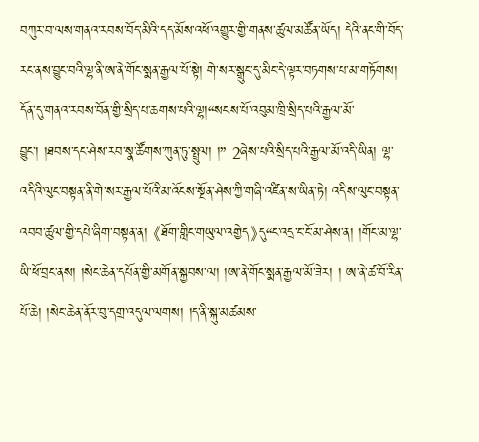བཀུར་བ་ལས་གནའ་རབས་བོད་མིའི་དད་མོས་འཕོ་འགྱུར་གྱི་གནས་ཚུལ་མཚོན་ཡོད། དེའི་ནང་གི་བོད་རང་ནས་བྱུང་བའི་ལྷ་ནི་ཨ་ནེ་གོང་སྨན་རྒྱལ་པོ་སྟེ། གེ་སར་སྒྲུང་དུ་མིང་དེ་ལྟར་བཏགས་པ་མ་གཏོགས། དོན་དུ་གནའ་རབས་བོན་གྱི་སྲིད་པ་ཆགས་པའི་ལྷ།“སངས་པོ་འབུམ་ཁྲི་སྲིད་པའི་རྒྱལ་མོ་བྱུང་། །ཐབས་དང་ཤེས་རབ་སྣ་ཚོགས་ཀུན་ཏུ་སྤྲུལ། །” 2ཞེས་པའི་སྲིད་པའི་རྒྱལ་མོ་འདི་ཡིན། ལྷ་འདིའི་ལུང་བསྟན་ནི་གེ་སར་རྒྱལ་པོའི་མ་འོངས་སྔོན་ཤེས་ཀྱི་གཞི་འཛིན་ས་ཡིན་ཏེ། འདིས་ལུང་བསྟན་འབབ་ཚུལ་གྱི་དཔེ་ཞིག་བསྟན་ན། 《ཐོག་གླིང་གཡུལ་འགྱེད》དུ“ང་འདྲ་ང་ངོ་མ་ཤེས་ན། །གོང་མ་ལྷ་ཡི་ཕོ་བྲང་ནས། །སེང་ཆེན་དཔོན་གྱི་མགོན་སྐྱབས་ལ། །ཨ་ནེ་གོང་སྨན་རྒྱལ་མོ་ཟེར། ། ཨ་ནེ་ཚ་བོ་རིན་པོ་ཆེ། །སེང་ཆེན་ནོར་བུ་དགྲ་འདུལ་ལགས། །ད་ནི་སྐུ་མཚམས་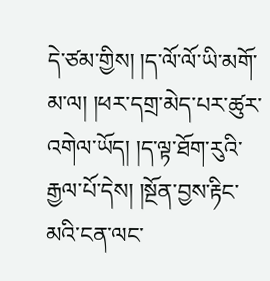དེ་ཙམ་གྱིས། །ད་ལོ་ལོ་ཡི་མགོ་མ་ལ། །ཕར་དགྲ་མེད་པར་ཚུར་འགེལ་ཡོད། །ད་ལྟ་ཐོག་རུའི་རྒྱལ་པོ་དེས། །སྔོན་བྱས་རྟིང་མའི་ངན་ལང་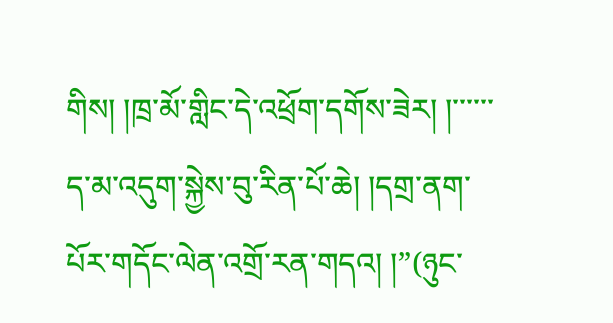གིས། །ཁྲ་མོ་གླིང་དེ་འཕྲོག་དགོས་ཟེར། །་་་་་་ད་མ་འདུག་སྐྱེས་བུ་རིན་པོ་ཆེ། །དགྲ་ནག་པོར་གདོང་ལེན་འགྲོ་རན་གདའ། །”(ཉུང་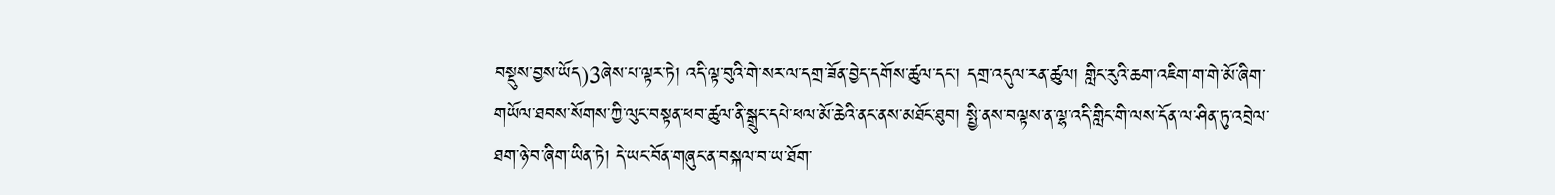བསྡུས་བྱས་ཡོད)3ཞེས་པ་ལྟར་ཏེ། འདི་ལྟ་བུའི་གེ་སར་ལ་དགྲ་ཟོན་བྱེད་དགོས་ཚུལ་དང་། དགྲ་འདུལ་རན་ཚུལ། གླིང་རུའི་ཆག་འཇིག་ག་གེ་མོ་ཞིག་གཡོལ་ཐབས་སོགས་ཀྱི་ལུང་བསྟན་ཕབ་ཚུལ་ནི་སྒྲུང་དཔེ་ཕལ་མོ་ཆེའི་ནང་ནས་མཐོང་ཐུབ། སྤྱི་ནས་བལྟས་ན་ལྷ་འདི་གླིང་གི་ལས་དོན་ལ་ཤིན་ཏུ་འབྲེལ་ཐག་ཉེ་བ་ཞིག་ཡིན་ཏེ། དེ་ཡང་བོན་གཞུང་ན་བསྐལ་བ་ཡ་ཐོག་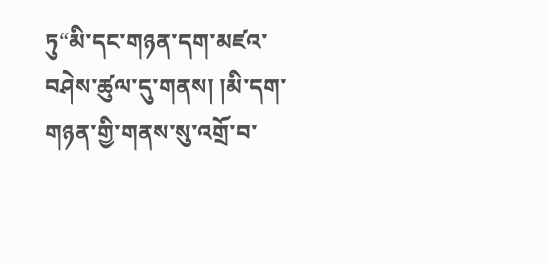ཏུ“མི་དང་གཉན་དག་མཛའ་བཤེས་ཚུལ་དུ་གནས། །མི་དག་གཉན་གྱི་གནས་སུ་འགྲོ་བ་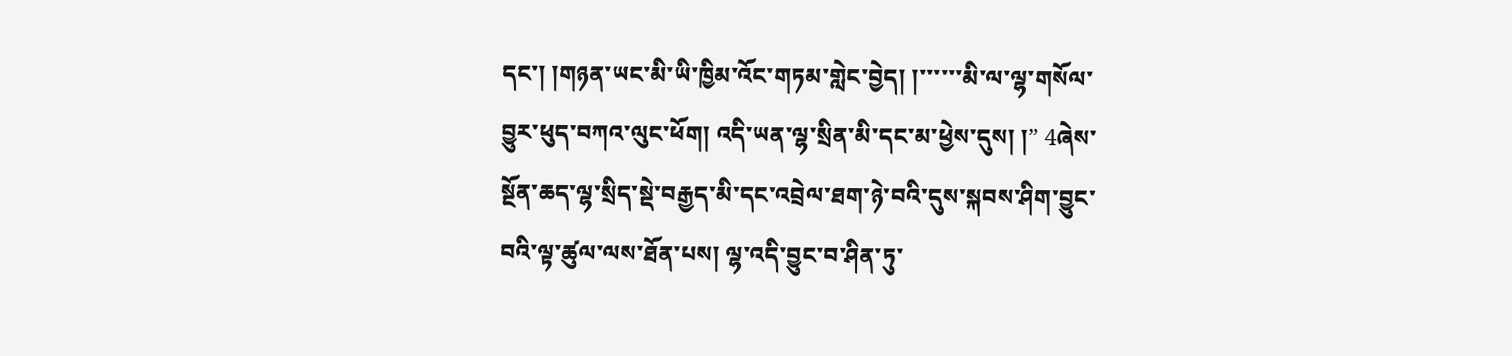དང་། །གཉན་ཡང་མི་ཡི་ཁྱིམ་འོང་གཏམ་གླེང་བྱེད། །་་་་་་མི་ལ་ལྷ་གསོལ་བྱུར་ཕུད་བཀའ་ལུང་ཕོག། འདི་ཡན་ལྷ་སྲིན་མི་དང་མ་ཕྱེས་དུས། །” 4ཞེས་སྔོན་ཆད་ལྷ་སྲིད་སྡེ་བརྒྱད་མི་དང་འབྲེལ་ཐག་ཉེ་བའི་དུས་སྐབས་ཤིག་བྱུང་བའི་ལྟ་ཚུལ་ལས་ཐོན་པས། ལྷ་འདི་བྱུང་བ་ཤིན་ཏུ་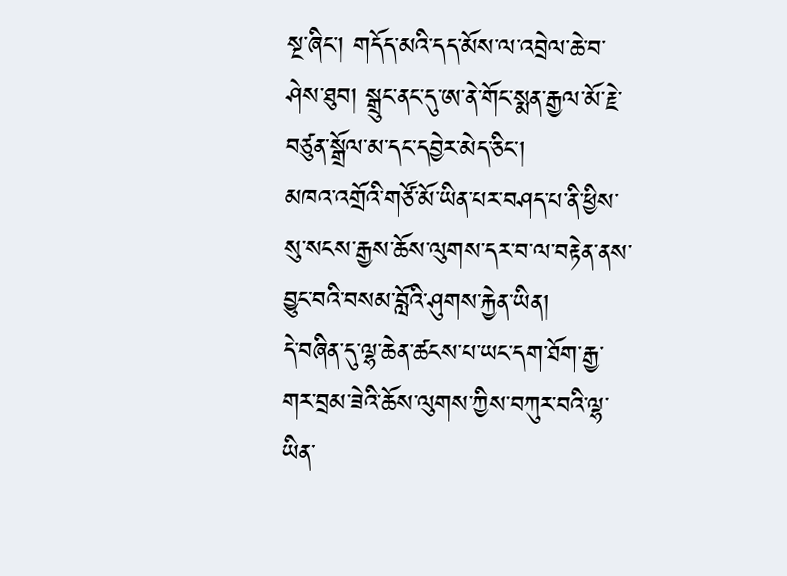སྔ་ཞིང་། གདོད་མའི་དད་མོས་ལ་འབྲེལ་ཆེ་བ་ཤེས་ཐུབ། སྒྲུང་ནང་དུ་ཨ་ནེ་གོང་སྨན་རྒྱལ་མོ་རྗེ་བཙུན་སྒྲོལ་མ་དང་དབྱེར་མེད་ཅིང་།        མཁའ་འགྲོའི་གཙོ་མོ་ཡིན་པར་བཤད་པ་ནི་ཕྱིས་སུ་སངས་རྒྱས་ཆོས་ལུགས་དར་བ་ལ་བརྟེན་ནས་བྱུང་བའི་བསམ་བློའི་ཤུགས་རྐྱེན་ཡིན།
དེ་བཞིན་དུ་ལྷ་ཆེན་ཚངས་པ་ཡང་དག་ཐོག་རྒྱ་གར་བྲམ་ཟེའི་ཆོས་ལུགས་ཀྱིས་བཀུར་བའི་ལྷ་ཡིན་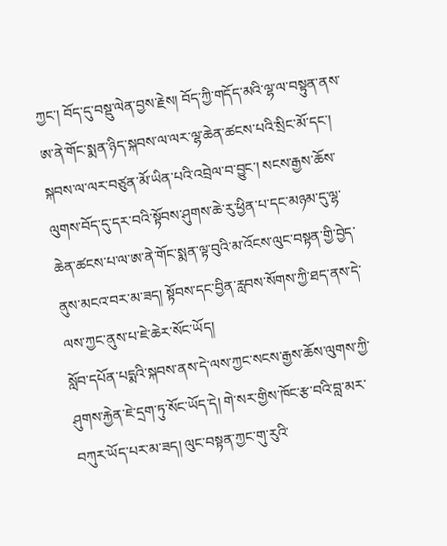ཀྱང་། བོད་དུ་བསྡུ་ལེན་བྱས་རྗེས། བོད་ཀྱི་གདོད་མའི་ལྷ་ལ་བསྟུན་ནས་ཨ་ནེ་གོང་སྨན་ཉིད་སྐབས་ལ་ལར་ལྷ་ཆེན་ཚངས་པའི་སྲིང་མོ་དང་། སྐབས་ལ་ལར་བཙུན་མོ་ཡིན་པའི་འབྲེལ་བ་བྱུང་། སངས་རྒྱས་ཆོས་ལུགས་བོད་དུ་དར་བའི་སྟོབས་ཤུགས་ཆེ་རུ་ཕྱིན་པ་དང་མཉམ་དུ་ལྷ་ཆེན་ཚངས་པ་ལ་ཨ་ནེ་གོང་སྨན་ལྟ་བུའི་མ་འོངས་ལུང་བསྟན་གྱི་བྱེད་ནུས་མངའ་བར་མ་ཟད། སྟོབས་དང་བྱིན་རླབས་སོགས་ཀྱི་ཐད་ནས་དེ་ལས་ཀྱང་ནུས་པ་ཇེ་ཆེར་སོང་ཡོད།
སློབ་དཔོན་པདྨའི་སྐབས་ནས་དེ་ལས་ཀྱང་སངས་རྒྱས་ཆོས་ལུགས་ཀྱི་ཤུགས་རྐྱེན་ཇེ་དྲག་ཏུ་སོང་ཡོད་དེ། གེ་སར་གྱིས་ཁོང་རྩ་བའི་བླ་མར་བཀུར་ཡོད་པར་མ་ཟད། ལུང་བསྟན་ཀྱང་གུ་རུའི་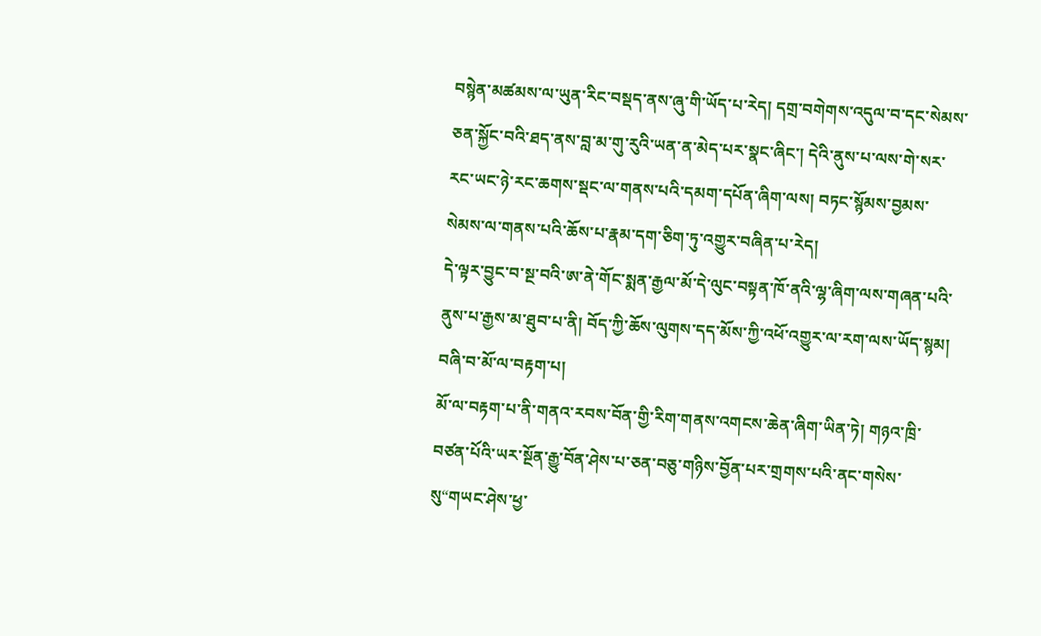བསྙེན་མཚམས་ལ་ཡུན་རིང་བསྡད་ནས་ཞུ་གི་ཡོད་པ་རེད། དགྲ་བགེགས་འདུལ་བ་དང་སེམས་ཅན་སྐྱོང་བའི་ཐད་ནས་བླ་མ་གུ་རུའི་ཡན་ན་མེད་པར་སྣང་ཞིང་། དེའི་ནུས་པ་ལས་གེ་སར་རང་ཡང་ཉེ་རང་ཆགས་སྡང་ལ་གནས་པའི་དམག་དཔོན་ཞིག་ལས། བཏང་སྙོམས་བྱམས་སེམས་ལ་གནས་པའི་ཆོས་པ་རྣམ་དག་ཅིག་ཏུ་འགྱུར་བཞིན་པ་རེད།
དེ་ལྟར་བྱུང་བ་སྔ་བའི་ཨ་ནེ་གོང་སྨན་རྒྱལ་མོ་དེ་ལུང་བསྟན་ཁོ་ནའི་ལྷ་ཞིག་ལས་གཞན་པའི་ནུས་པ་རྒྱས་མ་ཐུབ་པ་ནི། བོད་ཀྱི་ཆོས་ལུགས་དད་མོས་ཀྱི་འཕོ་འགྱུར་ལ་རག་ལས་ཡོད་སྙམ།
བཞི་བ་མོ་ལ་བརྟག་པ།
མོ་ལ་བརྟག་པ་ནི་གནའ་རབས་བོན་གྱི་རིག་གནས་འགངས་ཆེན་ཞིག་ཡིན་ཏེ། གཉའ་ཁྲི་བཙན་པོའི་ཡར་སྔོན་རྒྱུ་བོན་ཤེས་པ་ཅན་བཅུ་གཉིས་བྱོན་པར་གྲགས་པའི་ནང་གསེས་སུ“གཡང་ཤེས་ཕྱ་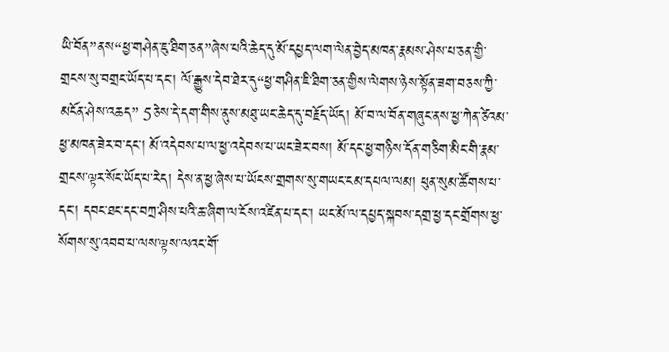ཡི་བོན”ནས“ཕྱ་གཤེན་ཇུ་ཐིག་ཅན”ཞེས་པའི་ཆེད་དུ་མོ་དཔྱད་ལག་ལེན་བྱེད་མཁན་རྣམས་ཤེས་པ་ཅན་གྱི་གྲངས་སུ་བགྲང་ཡོད་པ་དང་། ལོ་རྒྱུས་དེབ་ཐེར་དུ“ཕྱ་གཤིན་ཇི་ཐིག་ཅན་གྱིས་ལེགས་ཉེས་སྟོན་ཟག་བཅས་ཀྱི་མངོན་ཤེས་འཆད” 5ཅེས་དེ་དག་གིས་ནུས་མཐུ་ཡང་ཆེད་དུ་བརྗོད་ཡོད། མོ་བ་ལ་བོན་གཞུང་ནས་ཕྱ་ཀེན་ཙེའམ་ཕྱ་མཁན་ཟེར་བ་དང་། མོ་འདེབས་པ་ལ་ཕྱ་འདེབས་པ་ཡང་ཟེར་བས། མོ་དང་ཕྱ་གཉིས་དོན་གཅིག་མིང་གི་རྣམ་གྲངས་ལྟར་སོང་ཡོད་པ་རེད། དེས་ན་ཕྱ་ཞེས་པ་ཡོངས་གྲགས་སུ་གཡང་ངམ་དཔལ་ལམ། ཕུན་སུམ་ཚོགས་པ་དང་། དབང་ཐང་དང་བཀྲ་ཤིས་པའི་ཆ་ཞིག་ལ་ངོས་འཛིན་པ་དང་། ཡང་མོ་ལ་དཔྱད་སྐབས་དགྲ་ཕྱ་དང་གྲོགས་ཕྱ་སོགས་སུ་འབབ་པ་ལས་ལྟས་ལའང་གོ་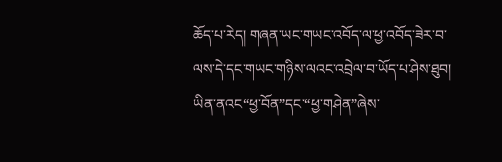ཆོད་པ་རེད། གཞན་ཡང་གཡང་འབོད་ལ་ཕྱ་འབོད་ཟེར་བ་ལས་དེ་དང་གཡང་གཉིས་ལའང་འབྲེལ་བ་ཡོད་པ་ཤེས་ཐུབ། ཡིན་ནའང“ཕྱ་བོན”དང་“ཕྱ་གཤེན”ཞེས་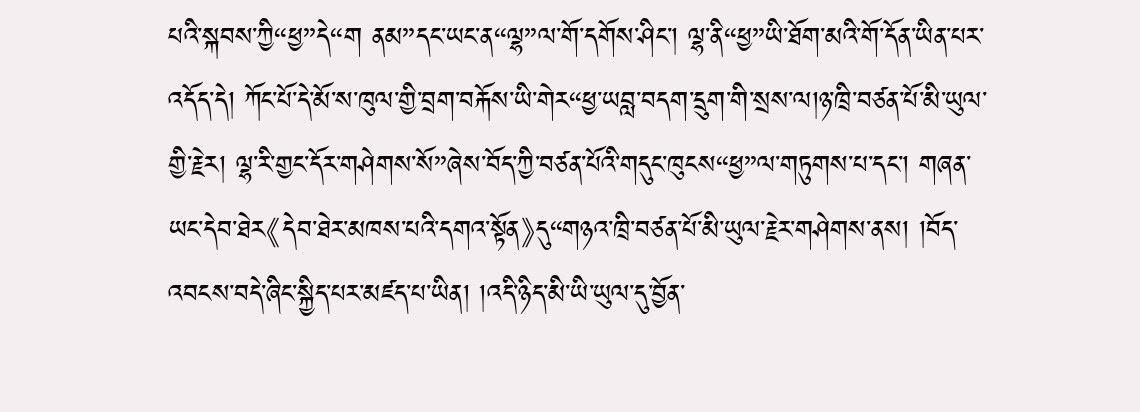པའི་སྐབས་ཀྱི“ཕྱ”དེ“ག ནམ”དང་ཡང་ན“ལྷ”ལ་གོ་དགོས་ཤིང་། ལྷ་ནི“ཕྱ”ཡི་ཐོག་མའི་གོ་དོན་ཡིན་པར་འདོད་དེ། ཀོང་པོ་དེ་མོ་ས་ཁུལ་གྱི་བྲག་བརྐོས་ཡི་གེར“ཕྱ་ཡབླ་བདག་དྲུག་གི་སྲས་ལ།ཉ་ཁྲི་བཙན་པོ་མི་ཡུལ་གྱི་རྗེར། ལྷ་རི་གྱང་དོར་གཤེགས་སོ”ཞེས་བོད་ཀྱི་བཙན་པོའི་གདུང་ཁུངས“ཕྱ”ལ་གཏུགས་པ་དང་། གཞན་ཡང་དེབ་ཐེར《དེབ་ཐེར་མཁས་པའི་དགའ་སྟོན》དུ“གཉའ་ཁྲི་བཙན་པོ་མི་ཡུལ་རྗེར་གཤེགས་ནས། །བོད་འབངས་བདེ་ཞིང་སྐྱིད་པར་མཛད་པ་ཡིན། །འདི་ཉིད་མི་ཡི་ཡུལ་དུ་བྱོན་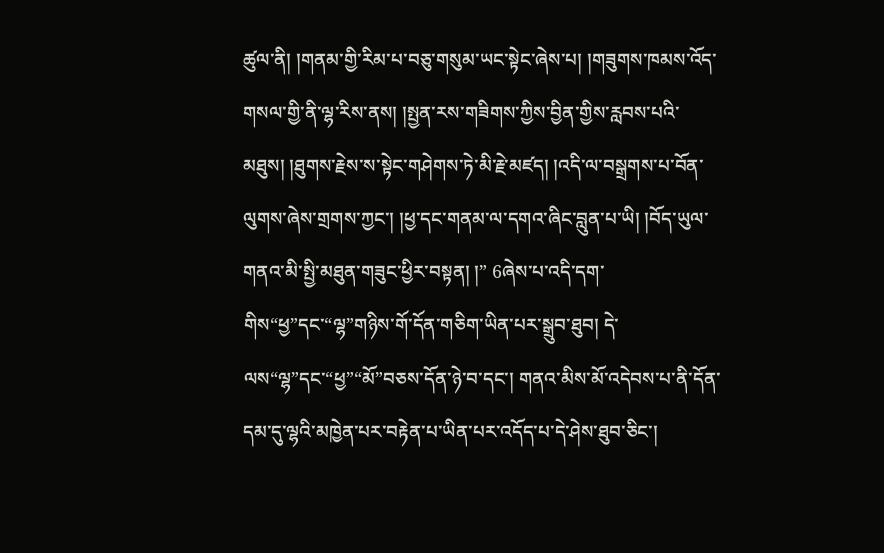ཚུལ་ནི། །གནམ་གྱི་རིམ་པ་བཅུ་གསུམ་ཡང་སྟེང་ཞེས་པ། །གཟུགས་ཁམས་འོད་གསལ་གྱི་ནི་ལྷ་རིས་ནས། །སྤྱན་རས་གཟིགས་ཀྱིས་བྱིན་གྱིས་རླབས་པའི་མཐུས། །ཐུགས་རྗེས་ས་སྟེང་གཤེགས་ཏེ་མི་རྗེ་མཛད། །འདི་ལ་བསྒྲགས་པ་བོན་ལུགས་ཞེས་གྲགས་ཀྱང་། །ཕྱ་དང་གནམ་ལ་དགའ་ཞིང་བླུན་པ་ཡི། །བོད་ཡུལ་གནའ་མི་སྤྱི་མཐུན་གཟུང་ཕྱིར་བསྟན། །” 6ཞེས་པ་འདི་དག་གིས“ཕྱ”དང་“ལྷ”གཉིས་གོ་དོན་གཅིག་ཡིན་པར་སྒྲུབ་ཐུབ། དེ་ལས“ལྷ”དང་“ཕྱ”“མོ”བཅས་དོན་ཉེ་བ་དང་། གནའ་མིས་མོ་འདེབས་པ་ནི་དོན་དམ་དུ་ལྷའི་མཁྱེན་པར་བརྟེན་པ་ཡིན་པར་འདོད་པ་དེ་ཤེས་ཐུབ་ཅིང་།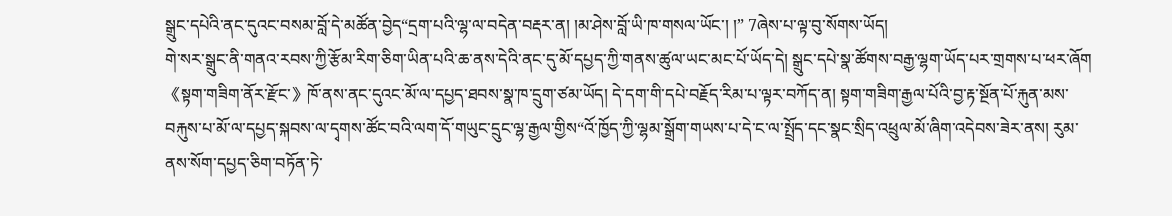སྒྲུང་དཔེའི་ནང་དུའང་བསམ་བློ་དེ་མཚོན་བྱེད“དྲག་པའི་ལྷ་ལ་བདེན་བརྡར་ན། །མ་ཤེས་བློ་ཡི་ཁ་གསལ་ཡོང་། །” 7ཞེས་པ་ལྟ་བུ་སོགས་ཡོད།
གེ་སར་སྒྲུང་ནི་གནའ་རབས་ཀྱི་རྩོམ་རིག་ཅིག་ཡིན་པའི་ཆ་ནས་དེའི་ནང་དུ་མོ་དཔྱད་ཀྱི་གནས་ཚུལ་ཡང་མང་པོ་ཡོད་དེ། སྒྲུང་དཔེ་སྣ་ཚོགས་བརྒྱ་ལྷག་ཡོད་པར་གྲགས་པ་ཕར་ཞོག 《སྟག་གཟིག་ནོར་རྫོང་》ཁོ་ནས་ནང་དུའང་མོ་ལ་དཔྱད་ཐབས་སྣ་ཁ་དྲུག་ཙམ་ཡོད། དེ་དག་གི་དཔེ་བརྗོད་རིམ་པ་ལྟར་བཀོད་ན། སྟག་གཟིག་རྒྱལ་པོའི་བྱ་རྟ་སྔོན་པོ་རྐུན་མས་བརྐུས་པ་མོ་ལ་དཔྱད་སྐབས་ལ་དྭགས་ཚོང་བའི་ལག་དོ་གཡུང་དྲུང་ལྷ་རྒྱལ་གྱིས“འོ་ཁྱོད་ཀྱི་ལྷམ་སྒྲོག་གཡས་པ་དེ་ང་ལ་སྤྲོད་དང་སྣང་སྲིད་འཕྲུལ་མོ་ཞིག་འདེབས་ཟེར་ནས། རུམ་ནས་སོག་དཔྱད་ཅིག་བཏོན་ཏེ་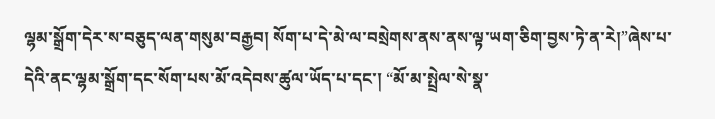ལྷམ་སྒྲོག་དེར་ས་བཅུད་ལན་གསུམ་བརྒྱབ། སོག་པ་དེ་མེ་ལ་བསྲེགས་ནས་ནས་ལྟ་ཡག་ཅིག་བྱས་ཏེ་ན་རེ།”ཞེས་པ་དེའི་ནང་ལྷམ་སྒྲོག་དང་སོག་པས་མོ་འདེབས་ཚུལ་ཡོད་པ་དང་། “མོ་མ་སྤྲེལ་སེ་སྣ་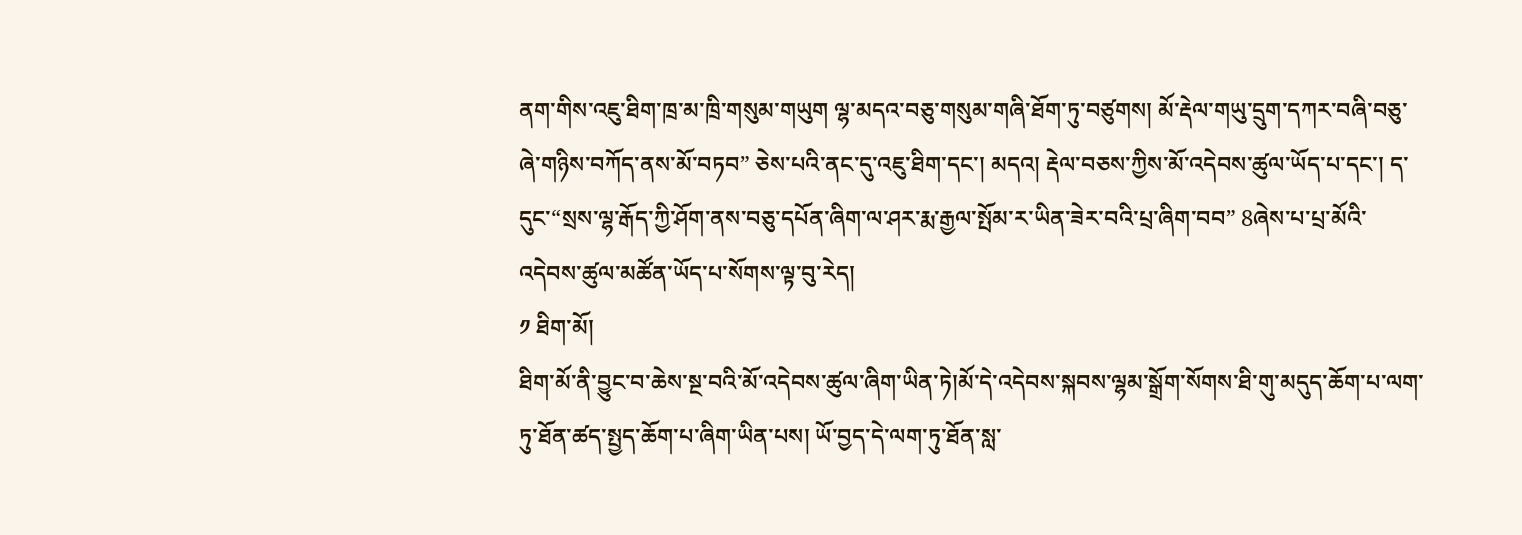ནག་གིས་འཇུ་ཐིག་ཁྲ་མ་ཁྲི་གསུམ་གཡུག ལྷ་མདའ་བཅུ་གསུམ་གཞི་ཐོག་ཏུ་བཙུགས། མོ་རྡེལ་གཡུ་དྲུག་དཀར་བཞི་བཅུ་ཞེ་གཉིས་བཀོད་ནས་མོ་བཏབ” ཅེས་པའི་ནང་དུ་འཇུ་ཐིག་དང་། མདའ། རྡེལ་བཅས་ཀྱིས་མོ་འདེབས་ཚུལ་ཡོད་པ་དང་། ད་དུང་“སྲས་ལྷ་རྒོད་ཀྱི་ཤོག་ནས་བཅུ་དཔོན་ཞིག་ལ་ཤར་རྨ་རྒྱལ་སྤོམ་ར་ཡིན་ཟེར་བའི་པྲ་ཞིག་བབ” 8ཞེས་པ་པྲ་མོའི་འདེབས་ཚུལ་མཚོན་ཡོད་པ་སོགས་ལྟ་བུ་རེད།
༡ ཐིག་མོ།
ཐིག་མོ་ནི་བྱུང་བ་ཆེས་སྔ་བའི་མོ་འདེབས་ཚུལ་ཞིག་ཡིན་ཏེ།མོ་དེ་འདེབས་སྐབས་ལྷམ་སྒྲོག་སོགས་ཐི་གུ་མདུད་ཆོག་པ་ལག་ཏུ་ཐོན་ཚད་སྤྱད་ཆོག་པ་ཞིག་ཡིན་པས། ཡོ་བྱད་དེ་ལག་ཏུ་ཐོན་སླ་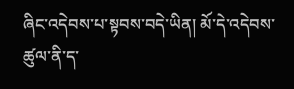ཞིང་འདེབས་པ་སྟབས་བདེ་ཡིན། མོ་དེ་འདེབས་ཚུལ་ནི་ད་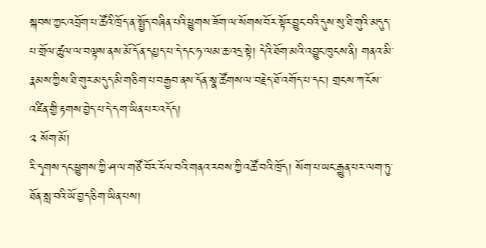སྐབས་ཀྱང་འབྲོག་པ་ཚོའི་ཁྲོད་ན་སྤྱོད་བཞིན་པའི་ཕྱུགས་ཟོག་ལ་སོགས་བོར་སྟོར་བྱུང་བའི་དུས་སུ་ཐི་གུའི་མདུད་པ་གྲོལ་ཚུལ་ལ་བལྟས་ནས་མོ་དོན་དཔྱད་པ་དེ་དང་ཧ་ལམ་ཆ་འདྲ་སྟེ། དེའི་ཐོག་མའི་འབྱུང་ཁུངས་ནི། གནའ་མི་རྣམས་ཀྱིས་ཐི་གུར་མདུད་མི་གཅིག་པ་བརྒྱབ་ནས་དོན་སྣ་ཚོགས་ལ་བརྗེད་ཐོ་འགོད་པ་དང་། གྲངས་ཀ་ངོས་འཛིན་གྱི་རྟགས་བྱེད་པ་དེ་དག་ཡིན་པར་འདོད།
༢ སོག་མོ།
རི་དྭགས་དང་ཕྱུགས་ཀྱི་ཤ་ལ་གཙོ་བོར་རོལ་བའི་གནའ་རབས་ཀྱི་འཚོ་བའི་ཁྲོད། སོག་པ་ཡང་རྒྱུན་པར་ལག་ཏུ་ཐོན་སླ་བའི་ཡོ་བྱད་ཅིག་ཡིན་པས།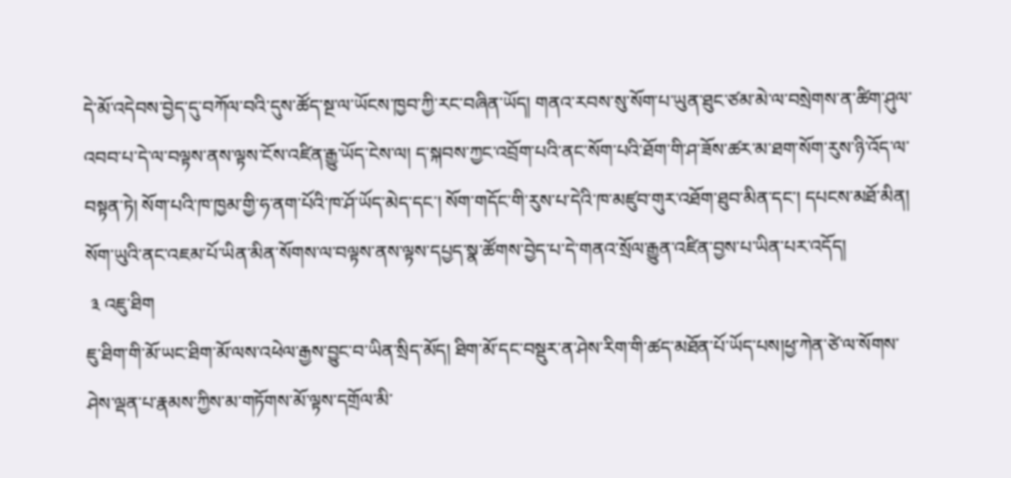དེ་མོ་འདེབས་བྱེད་དུ་བཀོལ་བའི་དུས་ཚོད་སྔ་ལ་ཡོངས་ཁྱབ་ཀྱི་རང་བཞིན་ཡོད། གནའ་རབས་སུ་སོག་པ་ཡུན་ཐུང་ཙམ་མེ་ལ་བསྲེགས་ན་ཚིག་ཤུལ་འབབ་པ་དེ་ལ་བལྟས་ནས་ལྟས་ངོས་འཛིན་རྒྱུ་ཡོད་ངེས་ལ། ད་སྐབས་ཀྱང་འབྲོག་པའི་ནང་སོག་པའི་ཐོག་གི་ཤ་ཟོས་ཚར་མ་ཐག་སོག་རུས་ཉི་འོད་ལ་བསྟན་ཏེ། སོག་པའི་ཁ་ཁྱམ་གྱི་ཧ་ནག་པོའི་ཁ་ཤོ་ཡོད་མེད་དང་། སོག་གདོང་གི་རུས་པ་དེའི་ཁ་མཛུབ་གུར་འཐོག་ཐུབ་མིན་དང་། དཔངས་མཐོ་མིན། སོག་ཡུའི་ནང་འཇམ་པོ་ཡིན་མིན་སོགས་ལ་བལྟས་ནས་ལྟས་དཔྱད་སྣ་ཚོགས་བྱེད་པ་དེ་གནའ་སྲོལ་རྒྱུན་འཛིན་བྱས་པ་ཡིན་པར་འདོད།
 ༣ འཇུ་ཐིག
ཇུ་ཐིག་གི་མོ་ཡང་ཐིག་མོ་ལས་འཕེལ་རྒྱས་བྱུང་བ་ཡིན་སྲིད་མོད། ཐིག་མོ་དང་བསྡུར་ན་ཤེས་རིག་གི་ཚད་མཐོན་པོ་ཡོད་པས།ཕྱ་ཀེན་ཙེ་ལ་སོགས་ཤེས་ལྡན་པ་རྣམས་ཀྱིས་མ་གཏོགས་མོ་ལྟས་དགྲོལ་མི་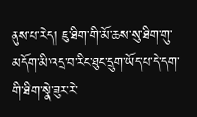ནུས་པ་རེད། ཇུ་ཐིག་གི་མོ་ཆས་སུ་ཐིག་གུ་མདོག་མི་འདྲ་བ་རིང་ཐུང་དྲུག་ཡོད་པ་དེ་དག་གི་ཐིག་སྣེ་ཟུར་རེ་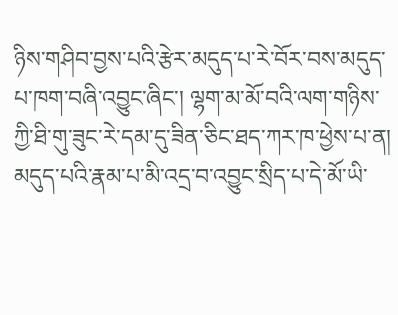ཉིས་གཤིབ་བྱས་པའི་རྩེར་མདུད་པ་རེ་བོར་བས་མདུད་པ་ཁག་བཞི་འབྱུང་ཞིང་། ལྷག་མ་མོ་བའི་ལག་གཉིས་ཀྱི་ཐི་གུ་ཟུང་རེ་དམ་དུ་ཟིན་ཅིང་ཐད་ཀར་ཁ་ཕྱེས་པ་ན། མདུད་པའི་རྣམ་པ་མི་འདྲ་བ་འབྱུང་སྲིད་པ་དེ་མོ་ཡི་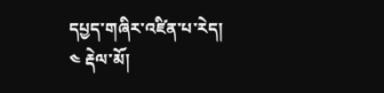དཔྱད་གཞིར་འཛིན་པ་རེད།
༤ རྡེལ་མོ།